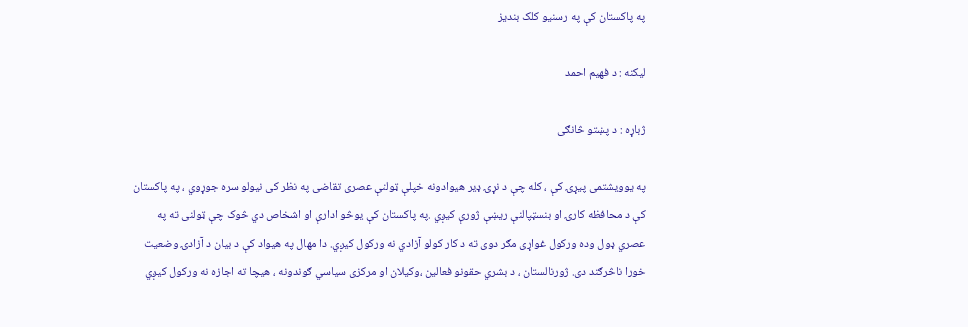په پاکستان کې په رسنیو کلک بندیز

لیکنه : د فهیم احمد

ژباړه : د پښتو څانګی

په یوویشتمی پیړۍ کې ، کله چې د نړۍ ډیر هیوادونه خپلې ټولنې عصری تقاضی په نظر کی نیولو سره جوړوي ، په پاکستان کې د محافظه کارۍ او بنسټپالنې ریښې ژورې کیږي .په پاکستان کې یوڅو ادارې او اشخاص دي څوک چې ټولنی ته په عصري ډول وده ورکول غواړی مګر دوی ته د کار کولو آزادي نه ورکول کیږي. دا مهال په هیواد کې د بیان د آزادۍ وضعیت خورا ناڅرګند دی. ژورنالستان ، د بشري حقونو فعالین ،وکیلان او مرکزی سیاسي ګوندونه ، هیچا ته اجازه نه ورکول کیږي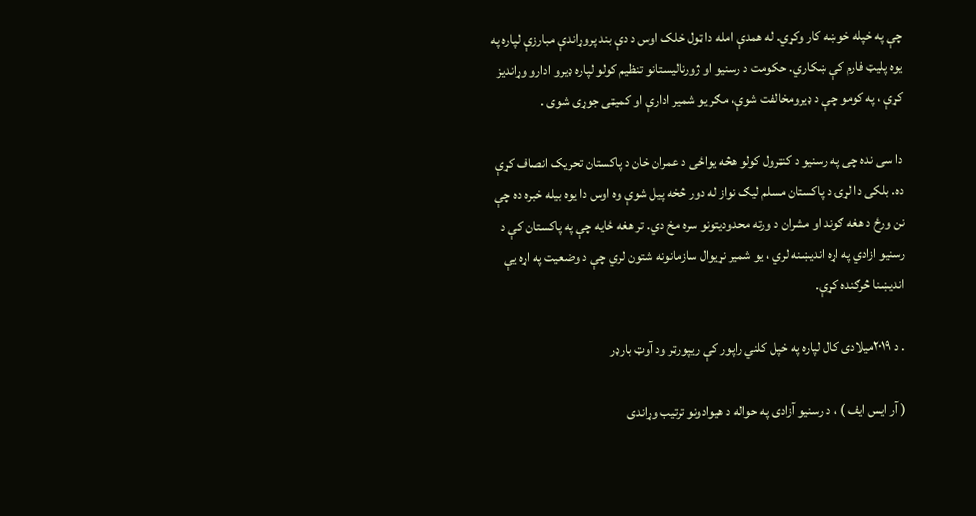چې په خپله خوښه کار وکړي. له همدې امله دا ټول خلک اوس د دې بند پروړاندې مبارزې لپاره په یوه پلیټ فارم کې ښکاري. حکومت د رسنیو او ژورنالیستانو تنظیم کولو لپاره ډیرو ادارو وړاندیز کړې ، په کومو چې د ډیرومخالفت شوې، مګر یو شمیر ادارې او کمیټی جوړی شوی .

دا سی نده چی په رسنیو د کنټرول کولو هڅه یواځی د عمران خان د پاکستان تحریک انصاف کړې ده. بلکی دا لړۍ د پاکستان مسلم لیګ نواز له دور څخه پیل شوې وه اوس دا یوه بیله خبره ده چې نن ورځ د هغه ګوند او مشران د ورته محدودیتونو سره مخ دي. تر هغه ځایه چې په پاکستان کې د رسنیو ازادي په اړه اندیښنه لري ، یو شمیر نړیوال سازمانونه شتون لري چې د وضعیت په اړه یې اندیښنا څرګنده کړې.

. د ۲۰۱۹میلادی کال لپاره په خپل کلني راپور کې ریپورټر ود آوټ بارډر

( آر ایس ایف ) ، د رسنیو آزادی په حواله د هیوادونو ترتیب وړاندی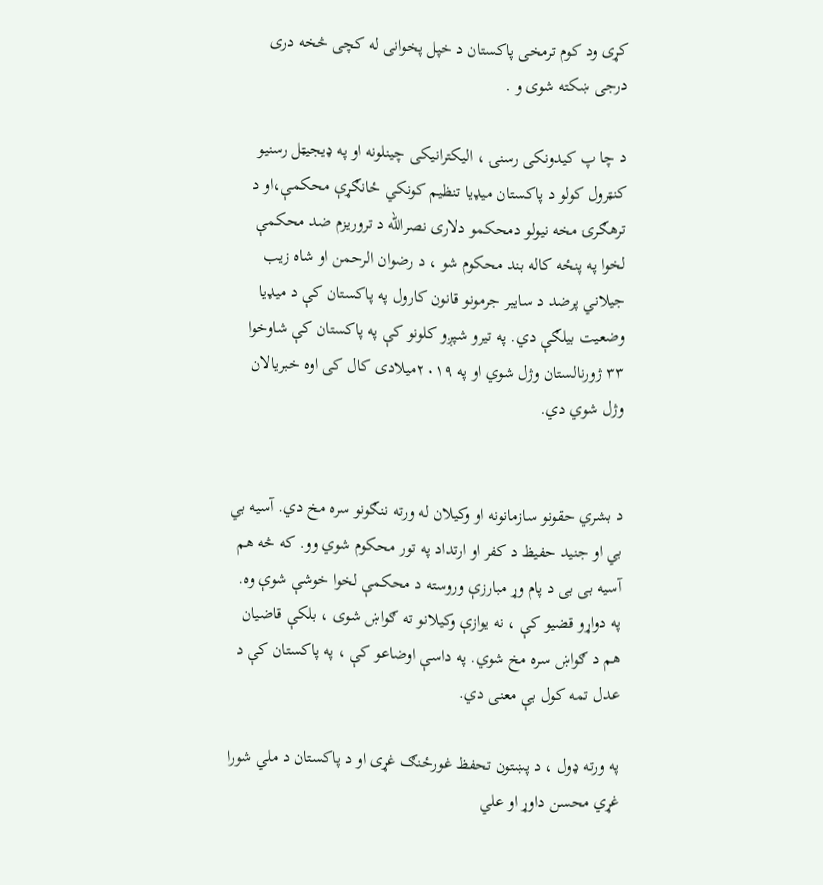کړی ود کوم ترمخی پاکستان د خپل پخوانی له کچی څخه دری درجی ښکته شوی و .

د چا پ کیدونکی رسنۍ ، الیکترانیکی چینلونه او په ډیجیټل رسنیو کنټرول کولو د پاکستان میډیا تنظیم کونکي ځانګړې محکمې،او د ترهګرۍ مخه نیولو دمحکمو دلاری نصرالله د تروریزم ضد محکمې لخوا په پنځه کاله بند محکوم شو ، د رضوان الرحمن او شاه زیب جیلاني پرضد د سایبر جرمونو قانون کارول په پاکستان کې د میډیا وضعیت بیلګې دي. په تیرو شپږو کلونو کې په پاکستان کې شاوخوا ۳۳ ژورنالستان وژل شوي او په ۲۰۱۹میلادی کال کی اوه خبریالان وژل شوي دي.


د بشري حقونو سازمانونه او وکیلان له ورته ننګونو سره مخ دي. آسیه بي بي او جنید حفیظ د کفر او ارتداد په تور محکوم شوي وو. که څه هم آسیه بی بی د پام وړ مبارزې وروسته د محکمې لخوا خوشې شوې وه. په دواړو قضیو کې ، نه یوازې وکیلانو ته ګواښ شوی ، بلکې قاضیان هم د ګواښ سره مخ شوي. په داسې اوضاعو کې ، په پاکستان کې د عدل تمه کول بې معنی دي.

په ورته ډول ، د پښتون تحفظ غورځنګ غړی او د پاکستان د ملي شورا غړي محسن داوړ او علي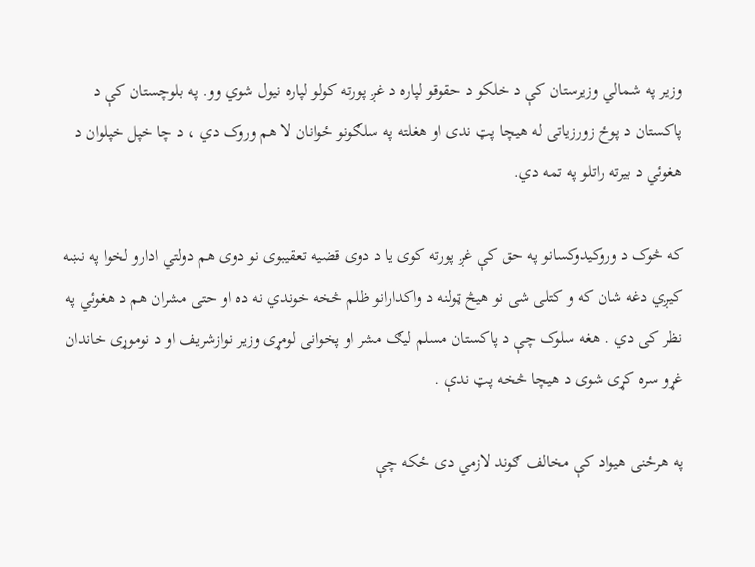وزیر په شمالي وزیرستان کې د خلکو د حقوقو لپاره د غږ پورته کولو لپاره نیول شوي وو. په بلوچستان کې د پاکستان د پوځ زورزیاتی له هیچا پټ ندی او هغلته په سلګونو ځوانان لا هم وروک دي ، د چا خپل خپلوان د هغوئي د بیرته راتلو په تمه دي.

که څوک د وروکیدوکسانو په حق کې غږ پورته کوی یا د دوی قضیه تعقیبوی نو دوی هم دولتي ادارو لخوا په نښه کیږي دغه شان که و کتلی شی نو هیڅ ټولنه د واکدارانو ظلم څخه خوندي نه ده او حتی مشران هم د هغوئي په نظر کی دي . هغه سلوک چې د پاکستان مسلم لیګ مشر او پخوانی لومړی وزیر نوازشریف او د نوموړی خاندان غړو سره کړی شوی د هیچا څخه پټ ندې .

په هرځنی هیواد کې مخالف ګوند لازمي دی ځکه چې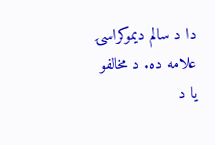دا د سالم دیموکراسۍ علامه ده. د مخالفو یا د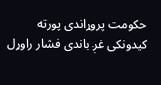حکومت پروړاندی پورته کیدونکی غږ باندی فشار راوړل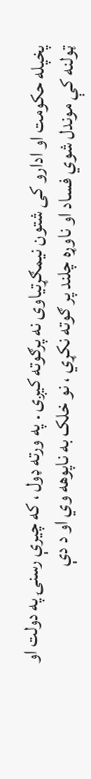پخپله حکومت او ادارو کی شتون نیمګړتیاوی نه پرګوته کیږی . په ورته ډول ، که چیرې رسنۍ په دولت او ټولنه کې موندل شوي فساد او ناوړه چلند پر ګوته نکړي ، نو خلک به ناپوهه وي او د دې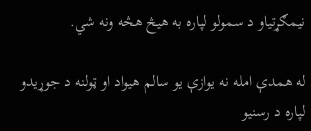نیمګړتیاو د سمولو لپاره به هیڅ هڅه ونه شي.

له همدې امله نه یوازې یو سالم هیواد او ټولنه د جوړیدو لپاره د رسنیو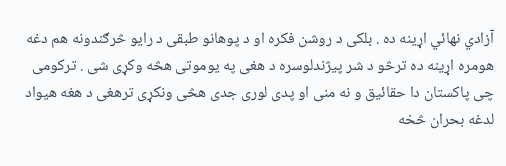آزادي نهائي اړینه ده . بلکی د روشن فکره او د پوهانو طبقی د رایو څرګندونه هم دغه هومره اړینه ده ترڅو د شر پیژندلوسره د هغی په یوموتی هڅه وکړی شی . ترکومی چی پاکستان دا حقائیق و نه منی او پدی لوری جدی هڅی ونکړی ترهغی د هغه هیواد لدغه بحران څخه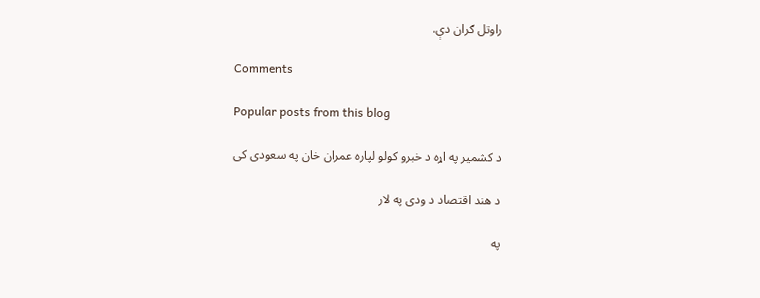راوتل ګران دې.

Comments

Popular posts from this blog

د کشمیر په اړه د خبرو کولو لپاره عمران خان په سعودی کی

د هند اقتصاد د ودی په لار

په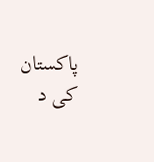پاکستان کی د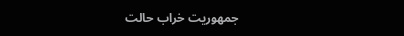جمهوریت خراب حالت